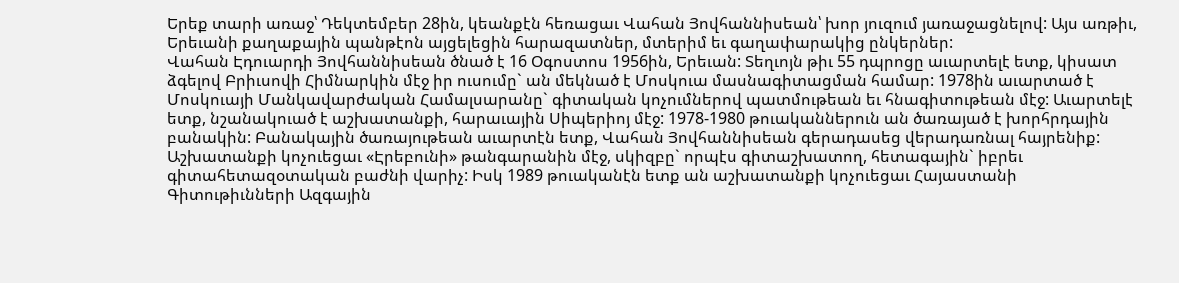Երեք տարի առաջ՝ Դեկտեմբեր 28ին, կեանքէն հեռացաւ Վահան Յովհաննիսեան՝ խոր յուզում յառաջացնելով: Այս առթիւ, Երեւանի քաղաքային պանթէոն այցելեցին հարազատներ, մտերիմ եւ գաղափարակից ընկերներ:
Վահան Էդուարդի Յովհաննիսեան ծնած է 16 Օգոստոս 1956ին, Երեւան: Տեղւոյն թիւ 55 դպրոցը աւարտելէ ետք, կիսատ ձգելով Բրիւսովի Հիմնարկին մէջ իր ուսումը` ան մեկնած է Մոսկուա մասնագիտացման համար: 1978ին աւարտած է Մոսկուայի Մանկավարժական Համալսարանը` գիտական կոչումներով պատմութեան եւ հնագիտութեան մէջ: Աւարտելէ ետք, նշանակուած է աշխատանքի, հարաւային Սիպերիոյ մէջ: 1978-1980 թուականներուն ան ծառայած է խորհրդային բանակին: Բանակային ծառայութեան աւարտէն ետք, Վահան Յովհաննիսեան գերադասեց վերադառնալ հայրենիք: Աշխատանքի կոչուեցաւ «Էրեբունի» թանգարանին մէջ, սկիզբը` որպէս գիտաշխատող, հետագային` իբրեւ գիտահետազօտական բաժնի վարիչ: Իսկ 1989 թուականէն ետք ան աշխատանքի կոչուեցաւ Հայաստանի Գիտութիւնների Ազգային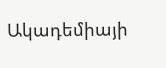Ակադեմիայի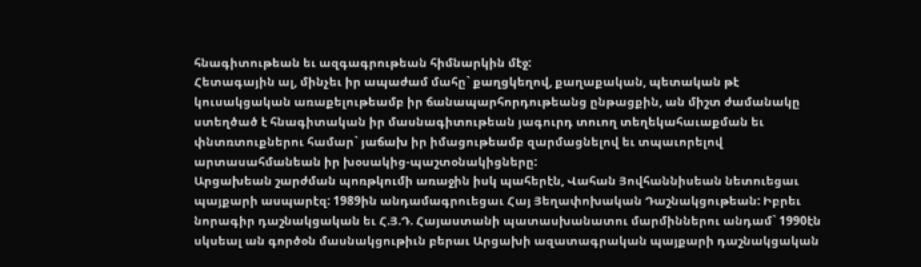հնագիտութեան եւ ազգագրութեան հիմնարկին մէջ:
Հետագային ալ, մինչեւ իր ապաժամ մահը` քաղցկեղով, քաղաքական, պետական թէ կուսակցական առաքելութեամբ իր ճանապարհորդութեանց ընթացքին, ան միշտ ժամանակը ստեղծած է հնագիտական իր մասնագիտութեան յագուրդ տուող տեղեկահաւաքման եւ փնտռտուքներու համար` յաճախ իր իմացութեամբ զարմացնելով եւ տպաւորելով արտասահմանեան իր խօսակից-պաշտօնակիցները:
Արցախեան շարժման պոռթկումի առաջին իսկ պահերէն, Վահան Յովհաննիսեան նետուեցաւ պայքարի ասպարէզ: 1989ին անդամագրուեցաւ Հայ Յեղափոխական Դաշնակցութեան: Իբրեւ նորագիր դաշնակցական եւ Հ.Յ.Դ. Հայաստանի պատասխանատու մարմիններու անդամ` 1990էն սկսեալ ան գործօն մասնակցութիւն բերաւ Արցախի ազատագրական պայքարի դաշնակցական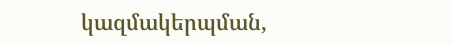կազմակերպման,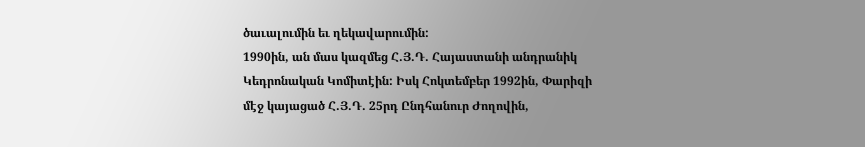ծաւալումին եւ ղեկավարումին:
1990ին, ան մաս կազմեց Հ.Յ.Դ. Հայաստանի անդրանիկ Կեդրոնական Կոմիտէին: Իսկ Հոկտեմբեր 1992ին, Փարիզի մէջ կայացած Հ.Յ.Դ. 25րդ Ընդհանուր Ժողովին,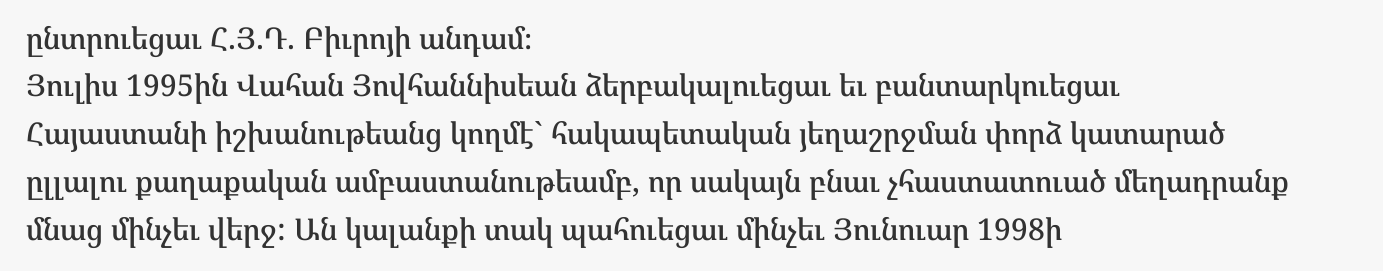ընտրուեցաւ Հ.Յ.Դ. Բիւրոյի անդամ։
Յուլիս 1995ին Վահան Յովհաննիսեան ձերբակալուեցաւ եւ բանտարկուեցաւ Հայաստանի իշխանութեանց կողմէ` հակապետական յեղաշրջման փորձ կատարած ըլլալու քաղաքական ամբաստանութեամբ, որ սակայն բնաւ չհաստատուած մեղադրանք մնաց մինչեւ վերջ: Ան կալանքի տակ պահուեցաւ մինչեւ Յունուար 1998ի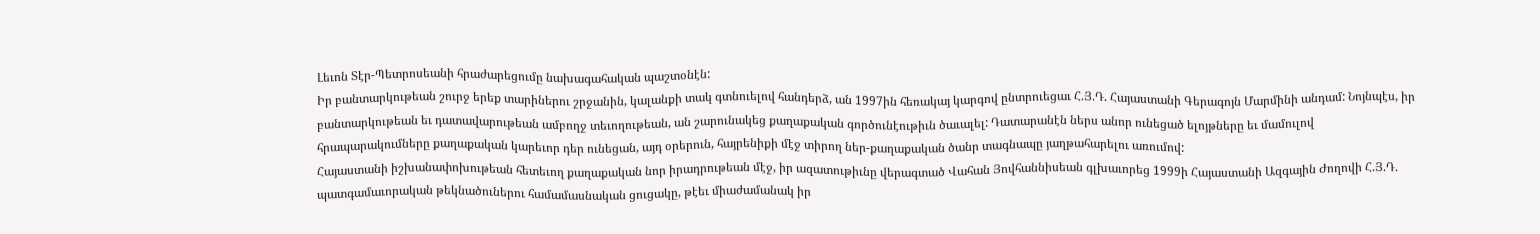Լեւոն Տէր-Պետրոսեանի հրաժարեցումը նախագահական պաշտօնէն:
Իր բանտարկութեան շուրջ երեք տարիներու շրջանին, կալանքի տակ գտնուելով հանդերձ, ան 1997ին հեռակայ կարգով ընտրուեցաւ Հ.Յ.Դ. Հայաստանի Գերագոյն Մարմինի անդամ: Նոյնպէս, իր բանտարկութեան եւ դատավարութեան ամբողջ տեւողութեան, ան շարունակեց քաղաքական գործունէութիւն ծաւալել: Դատարանէն ներս անոր ունեցած ելոյթները եւ մամուլով հրապարակումները քաղաքական կարեւոր դեր ունեցան, այդ օրերուն, հայրենիքի մէջ տիրող ներ-քաղաքական ծանր տագնապը յաղթահարելու առումով:
Հայաստանի իշխանափոխութեան հետեւող քաղաքական նոր իրադրութեան մէջ, իր ազատութիւնը վերագտած Վահան Յովհաննիսեան գլխաւորեց 1999ի Հայաստանի Ազգային Ժողովի Հ.Յ.Դ. պատգամաւորական թեկնածուներու համամասնական ցուցակը, թէեւ միաժամանակ իր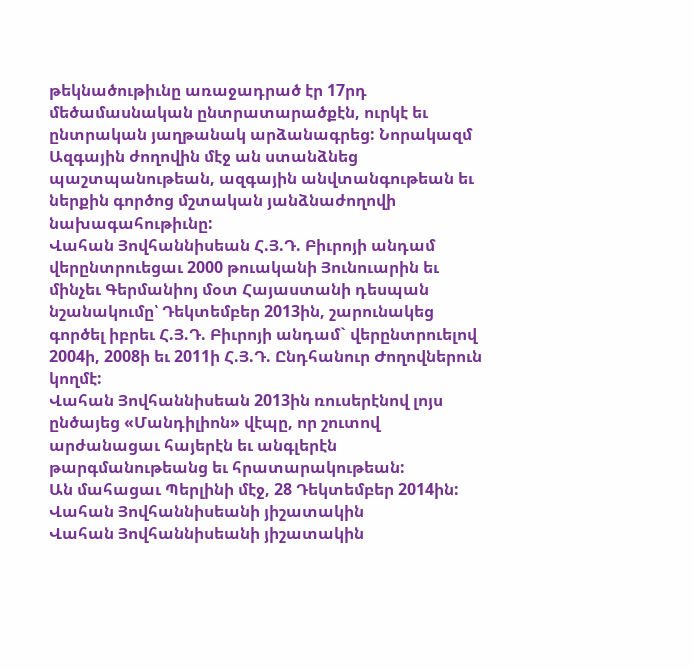թեկնածութիւնը առաջադրած էր 17րդ մեծամասնական ընտրատարածքէն, ուրկէ եւ ընտրական յաղթանակ արձանագրեց: Նորակազմ Ազգային ժողովին մէջ ան ստանձնեց պաշտպանութեան, ազգային անվտանգութեան եւ ներքին գործոց մշտական յանձնաժողովի նախագահութիւնը:
Վահան Յովհաննիսեան Հ.Յ.Դ. Բիւրոյի անդամ վերընտրուեցաւ 2000 թուականի Յունուարին եւ մինչեւ Գերմանիոյ մօտ Հայաստանի դեսպան նշանակումը՝ Դեկտեմբեր 2013ին, շարունակեց գործել իբրեւ Հ.Յ.Դ. Բիւրոյի անդամ` վերընտրուելով 2004ի, 2008ի եւ 2011ի Հ.Յ.Դ. Ընդհանուր Ժողովներուն կողմէ:
Վահան Յովհաննիսեան 2013ին ռուսերէնով լոյս ընծայեց «Մանդիլիոն» վէպը, որ շուտով արժանացաւ հայերէն եւ անգլերէն թարգմանութեանց եւ հրատարակութեան:
Ան մահացաւ Պերլինի մէջ, 28 Դեկտեմբեր 2014ին:
Վահան Յովհաննիսեանի յիշատակին
Վահան Յովհաննիսեանի յիշատակին